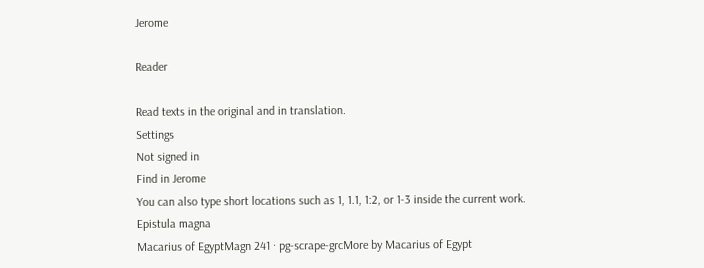Jerome

Reader

Read texts in the original and in translation.
Settings
Not signed in
Find in Jerome
You can also type short locations such as 1, 1.1, 1:2, or 1-3 inside the current work.
Epistula magna
Macarius of EgyptMagn 241 · pg-scrape-grcMore by Macarius of Egypt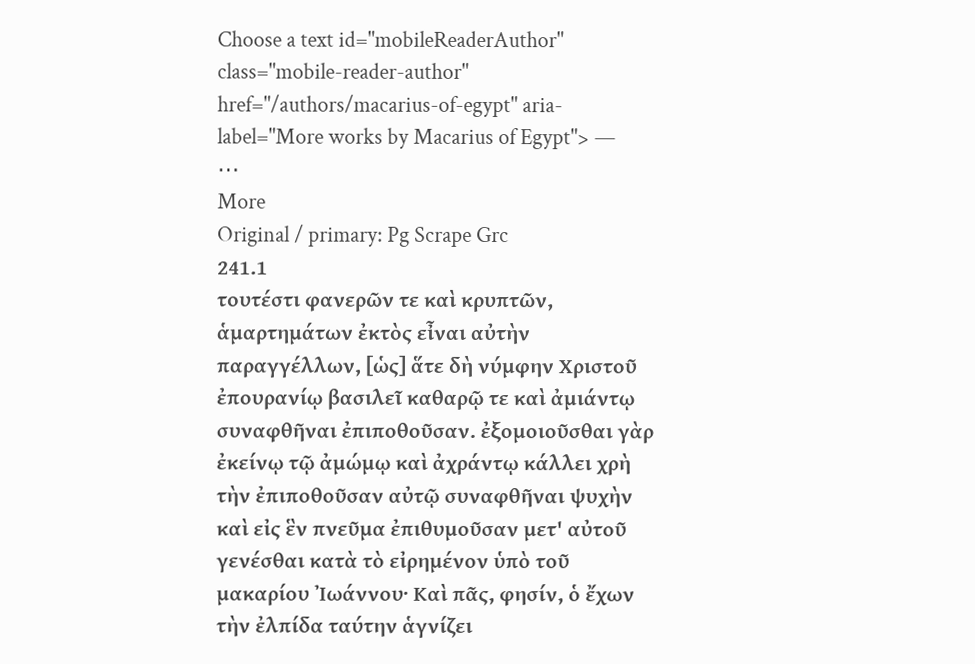Choose a text id="mobileReaderAuthor" class="mobile-reader-author" href="/authors/macarius-of-egypt" aria-label="More works by Macarius of Egypt"> —
⋯
More
Original / primary: Pg Scrape Grc
241.1
τουτέστι φανερῶν τε καὶ κρυπτῶν, ἁμαρτημάτων ἐκτὸς εἶναι αὐτὴν παραγγέλλων, [ὡς] ἅτε δὴ νύμφην Χριστοῦ ἐπουρανίῳ βασιλεῖ καθαρῷ τε καὶ ἀμιάντῳ συναφθῆναι ἐπιποθοῦσαν. ἐξομοιοῦσθαι γὰρ ἐκείνῳ τῷ ἀμώμῳ καὶ ἀχράντῳ κάλλει χρὴ τὴν ἐπιποθοῦσαν αὐτῷ συναφθῆναι ψυχὴν καὶ εἰς ἓν πνεῦμα ἐπιθυμοῦσαν μετ' αὐτοῦ γενέσθαι κατὰ τὸ εἰρημένον ὑπὸ τοῦ μακαρίου Ἰωάννου· Καὶ πᾶς, φησίν, ὁ ἔχων τὴν ἐλπίδα ταύτην ἁγνίζει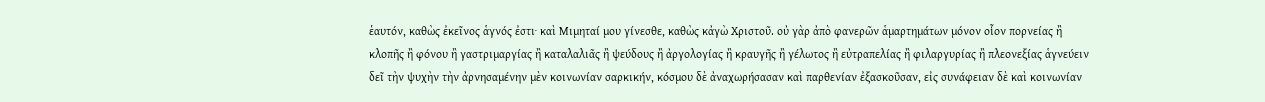ἑαυτόν, καθὼς ἐκεῖνος ἁγνός ἐστι· καὶ Μιμηταί μου γίνεσθε, καθὼς κἀγὼ Χριστοῦ. οὐ γὰρ ἀπὸ φανερῶν ἁμαρτημάτων μόνον οἷον πορνείας ἢ κλοπῆς ἢ φόνου ἢ γαστριμαργίας ἢ καταλαλιᾶς ἢ ψεύδους ἢ ἀργολογίας ἢ κραυγῆς ἢ γέλωτος ἢ εὐτραπελίας ἢ φιλαργυρίας ἢ πλεονεξίας ἁγνεύειν δεῖ τὴν ψυχὴν τὴν ἀρνησαμένην μὲν κοινωνίαν σαρκικήν, κόσμου δὲ ἀναχωρήσασαν καὶ παρθενίαν ἐξασκοῦσαν, εἰς συνάφειαν δὲ καὶ κοινωνίαν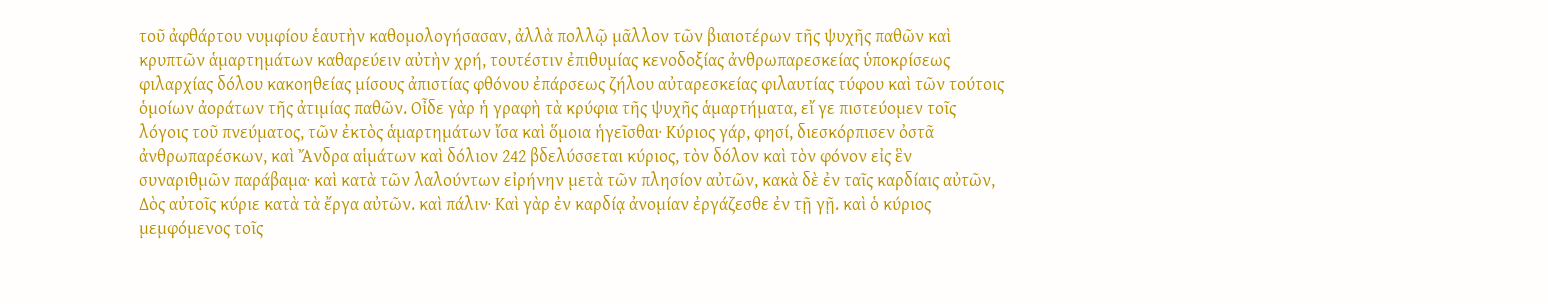τοῦ ἀφθάρτου νυμφίου ἑαυτὴν καθομολογήσασαν, ἀλλὰ πολλῷ μᾶλλον τῶν βιαιοτέρων τῆς ψυχῆς παθῶν καὶ κρυπτῶν ἁμαρτημάτων καθαρεύειν αὐτὴν χρή, τουτέστιν ἐπιθυμίας κενοδοξίας ἀνθρωπαρεσκείας ὑποκρίσεως φιλαρχίας δόλου κακοηθείας μίσους ἀπιστίας φθόνου ἐπάρσεως ζήλου αὐταρεσκείας φιλαυτίας τύφου καὶ τῶν τούτοις ὁμοίων ἀοράτων τῆς ἀτιμίας παθῶν. Οἶδε γὰρ ἡ γραφὴ τὰ κρύφια τῆς ψυχῆς ἁμαρτήματα, εἴ γε πιστεύομεν τοῖς λόγοις τοῦ πνεύματος, τῶν ἐκτὸς ἁμαρτημάτων ἴσα καὶ ὅμοια ἡγεῖσθαι· Κύριος γάρ, φησί, διεσκόρπισεν ὀστᾶ ἀνθρωπαρέσκων, καὶ Ἄνδρα αἱμάτων καὶ δόλιον 242 βδελύσσεται κύριος, τὸν δόλον καὶ τὸν φόνον εἰς ἓν συναριθμῶν παράβαμα· καὶ κατὰ τῶν λαλούντων εἰρήνην μετὰ τῶν πλησίον αὐτῶν, κακὰ δὲ ἐν ταῖς καρδίαις αὐτῶν, Δὸς αὐτοῖς κύριε κατὰ τὰ ἔργα αὐτῶν. καὶ πάλιν· Καὶ γὰρ ἐν καρδίᾳ ἀνομίαν ἐργάζεσθε ἐν τῇ γῇ. καὶ ὁ κύριος μεμφόμενος τοῖς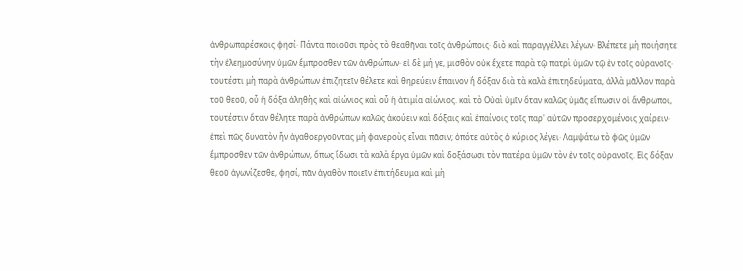ἀνθρωπαρέσκοις φησί· Πάντα ποιοῦσι πρὸς τὸ θεαθῆναι τοῖς ἀνθρώποις· διὸ καὶ παραγγέλλει λέγων· Βλέπετε μὴ ποιήσητε τὴν ἐλεημοσύνην ὑμῶν ἔμπροσθεν τῶν ἀνθρώπων· εἰ δὲ μή γε, μισθὸν οὐκ ἔχετε παρὰ τῷ πατρὶ ὑμῶν τῷ ἐν τοῖς οὐρανοῖς· τουτέστι μὴ παρὰ ἀνθρώπων ἐπιζητεῖν θέλετε καὶ θηρεύειν ἔπαινον ἢ δόξαν διὰ τὰ καλὰ ἐπιτηδεύματα, ἀλλὰ μᾶλλον παρὰ τοῦ θεοῦ, οὗ ἡ δόξα ἀληθὴς καὶ αἰώνιος καὶ οὗ ἡ ἀτιμία αἰώνιος. καὶ τὸ Οὐαὶ ὑμῖν ὅταν καλῶς ὑμᾶς εἴπωσιν οἱ ἄνθρωποι, τουτέστιν ὅταν θέλητε παρὰ ἀνθρώπων καλῶς ἀκούειν καὶ δόξαις καὶ ἐπαίνοις τοῖς παρ' αὐτῶν προσερχομένοις χαίρειν· ἐπεὶ πῶς δυνατὸν ἦν ἀγαθοεργοῦντας μὴ φανεροὺς εἶναι πᾶσιν; ὁπότε αὐτὸς ὁ κύριος λέγει· Λαμψάτω τὸ φῶς ὑμῶν ἔμπροσθεν τῶν ἀνθρώπων, ὅπως ἴδωσι τὰ καλὰ ἔργα ὑμῶν καὶ δοξάσωσι τὸν πατέρα ὑμῶν τὸν ἐν τοῖς οὐρανοῖς. Εἰς δόξαν θεοῦ ἀγωνίζεσθε, φησί, πᾶν ἀγαθὸν ποιεῖν ἐπιτήδευμα καὶ μὴ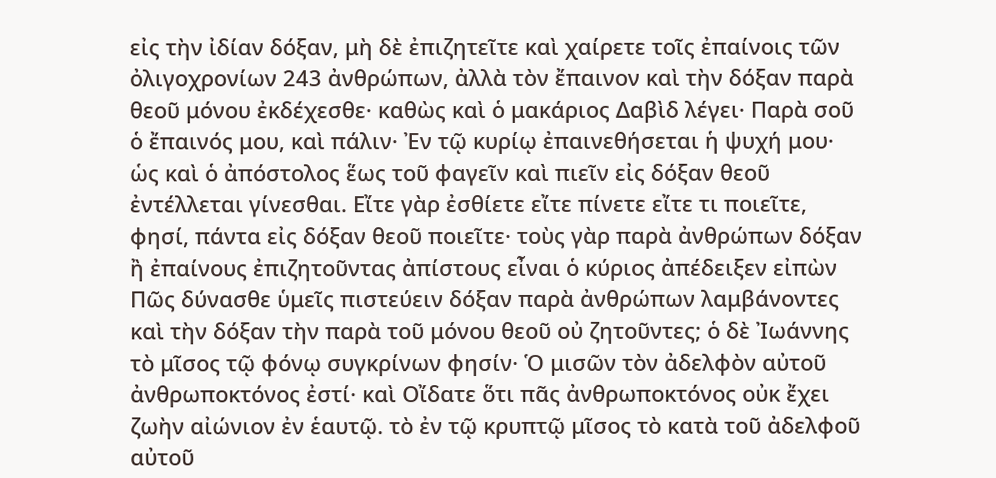εἰς τὴν ἰδίαν δόξαν, μὴ δὲ ἐπιζητεῖτε καὶ χαίρετε τοῖς ἐπαίνοις τῶν ὀλιγοχρονίων 243 ἀνθρώπων, ἀλλὰ τὸν ἔπαινον καὶ τὴν δόξαν παρὰ θεοῦ μόνου ἐκδέχεσθε· καθὼς καὶ ὁ μακάριος Δαβὶδ λέγει· Παρὰ σοῦ ὁ ἔπαινός μου, καὶ πάλιν· Ἐν τῷ κυρίῳ ἐπαινεθήσεται ἡ ψυχή μου· ὡς καὶ ὁ ἀπόστολος ἕως τοῦ φαγεῖν καὶ πιεῖν εἰς δόξαν θεοῦ ἐντέλλεται γίνεσθαι. Εἴτε γὰρ ἐσθίετε εἴτε πίνετε εἴτε τι ποιεῖτε, φησί, πάντα εἰς δόξαν θεοῦ ποιεῖτε· τοὺς γὰρ παρὰ ἀνθρώπων δόξαν ἢ ἐπαίνους ἐπιζητοῦντας ἀπίστους εἶναι ὁ κύριος ἀπέδειξεν εἰπὼν Πῶς δύνασθε ὑμεῖς πιστεύειν δόξαν παρὰ ἀνθρώπων λαμβάνοντες καὶ τὴν δόξαν τὴν παρὰ τοῦ μόνου θεοῦ οὐ ζητοῦντες; ὁ δὲ Ἰωάννης τὸ μῖσος τῷ φόνῳ συγκρίνων φησίν· Ὁ μισῶν τὸν ἀδελφὸν αὐτοῦ ἀνθρωποκτόνος ἐστί· καὶ Οἴδατε ὅτι πᾶς ἀνθρωποκτόνος οὐκ ἔχει ζωὴν αἰώνιον ἐν ἑαυτῷ. τὸ ἐν τῷ κρυπτῷ μῖσος τὸ κατὰ τοῦ ἀδελφοῦ αὐτοῦ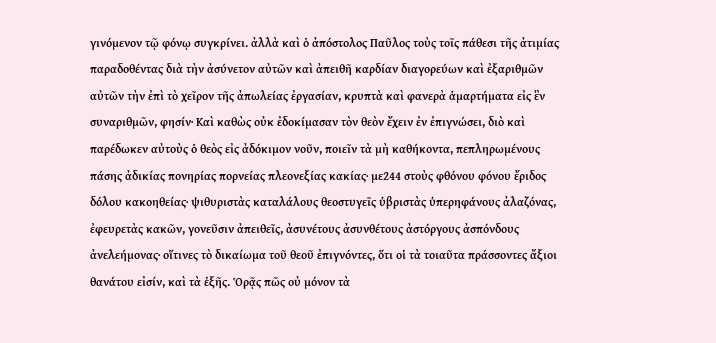γινόμενον τῷ φόνῳ συγκρίνει. ἀλλὰ καὶ ὁ ἀπόστολος Παῦλος τοὺς τοῖς πάθεσι τῆς ἀτιμίας παραδοθέντας διὰ τὴν ἀσύνετον αὐτῶν καὶ ἀπειθῆ καρδίαν διαγορεύων καὶ ἐξαριθμῶν αὐτῶν τὴν ἐπὶ τὸ χεῖρον τῆς ἀπωλείας ἐργασίαν, κρυπτὰ καὶ φανερὰ ἁμαρτήματα εἰς ἓν συναριθμῶν, φησίν· Καὶ καθὼς οὐκ ἐδοκίμασαν τὸν θεὸν ἔχειν ἐν ἐπιγνώσει, διὸ καὶ παρέδωκεν αὐτοὺς ὁ θεὸς εἰς ἀδόκιμον νοῦν, ποιεῖν τὰ μὴ καθήκοντα, πεπληρωμένους πάσης ἀδικίας πονηρίας πορνείας πλεονεξίας κακίας· με244 στοὺς φθόνου φόνου ἔριδος δόλου κακοηθείας· ψιθυριστὰς καταλάλους θεοστυγεῖς ὑβριστὰς ὑπερηφάνους ἀλαζόνας, ἐφευρετὰς κακῶν, γονεῦσιν ἀπειθεῖς, ἀσυνέτους ἀσυνθέτους ἀστόργους ἀσπόνδους ἀνελεήμονας· οἵτινες τὸ δικαίωμα τοῦ θεοῦ ἐπιγνόντες, ὅτι οἱ τὰ τοιαῦτα πράσσοντες ἄξιοι θανάτου εἰσίν, καὶ τὰ ἑξῆς. Ὁρᾷς πῶς οὐ μόνον τὰ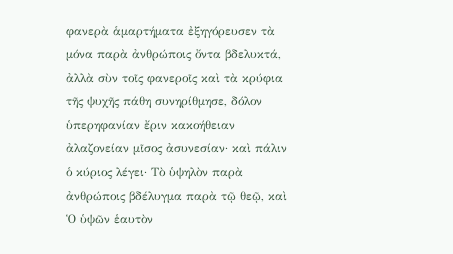φανερὰ ἁμαρτήματα ἐξηγόρευσεν τὰ μόνα παρὰ ἀνθρώποις ὄντα βδελυκτά, ἀλλὰ σὺν τοῖς φανεροῖς καὶ τὰ κρύφια τῆς ψυχῆς πάθη συνηρίθμησε, δόλον ὑπερηφανίαν ἔριν κακοήθειαν ἀλαζονείαν μῖσος ἀσυνεσίαν· καὶ πάλιν ὁ κύριος λέγει· Τὸ ὑψηλὸν παρὰ ἀνθρώποις βδέλυγμα παρὰ τῷ θεῷ, καὶ Ὁ ὑψῶν ἑαυτὸν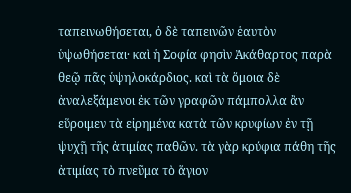ταπεινωθήσεται, ὁ δὲ ταπεινῶν ἑαυτὸν ὑψωθήσεται· καὶ ἡ Σοφία φησὶν Ἀκάθαρτος παρὰ θεῷ πᾶς ὑψηλοκάρδιος. καὶ τὰ ὅμοια δὲ ἀναλεξάμενοι ἐκ τῶν γραφῶν πάμπολλα ἂν εὕροιμεν τὰ εἰρημένα κατὰ τῶν κρυφίων ἐν τῇ ψυχῇ τῆς ἀτιμίας παθῶν. τὰ γὰρ κρύφια πάθη τῆς ἀτιμίας τὸ πνεῦμα τὸ ἅγιον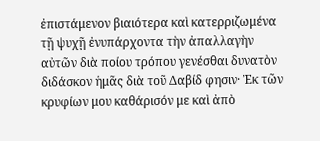ἐπιστάμενον βιαιότερα καὶ κατερριζωμένα τῇ ψυχῇ ἐνυπάρχοντα τὴν ἀπαλλαγὴν αὐτῶν διὰ ποίου τρόπου γενέσθαι δυνατὸν διδάσκον ἡμᾶς διὰ τοῦ Δαβίδ φησιν· Ἐκ τῶν κρυφίων μου καθάρισόν με καὶ ἀπὸ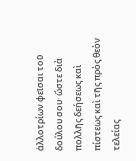ἀλλοτρίων φεῖσαι τοῦ δούλου σου· ὥστε διὰ πολλῆς δεήσεως καὶ πίστεως καὶ τῆς πρὸς θεὸν τελείας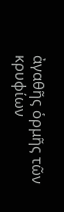ἀγαθῆς ὁρμῆς τῶν κρυφίων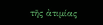τῆς ἀτιμίας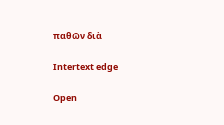παθῶν διὰ

Intertext edge

Open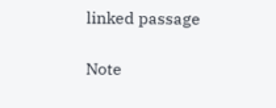linked passage

Note